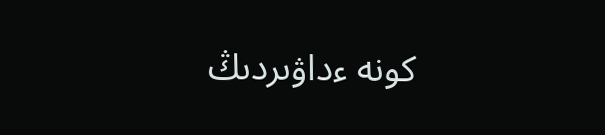كونە ءداۋىردىڭ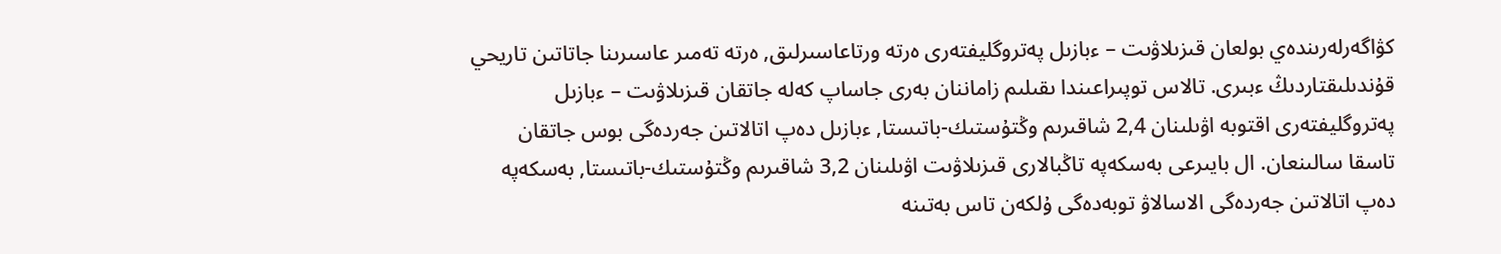كۋاگەرلەرىندەي بولعان قىزىلاۋىت – ءبازىل پەتروگليفتەرى ەرتە ورتاعاسىرلىق, ەرتە تەمىر عاسىرىنا جاتاتىن تاريحي قۇندىلىقتاردىڭ ءبىرى. تالاس توپىراعىندا ىقىلىم زاماننان بەرى جاساپ كەلە جاتقان قىزىلاۋىت – ءبازىل پەتروگليفتەرى اقتوبە اۋىلىنان 2,4 شاقىرىم وڭتۇستىك-باتىستا, ءبازىل دەپ اتالاتىن جەردەگى بوس جاتقان تاسقا سالىنعان. ال بايىرعى بەسكەپە تاڭبالارى قىزىلاۋىت اۋىلىنان 3,2 شاقىرىم وڭتۇستىك-باتىستا, بەسكەپە دەپ اتالاتىن جەردەگى الاسالاۋ توبەدەگى ۇلكەن تاس بەتىنە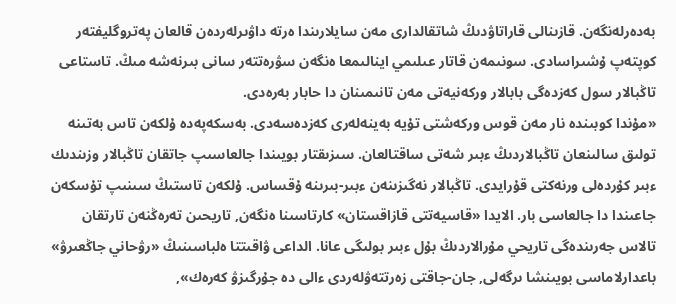بەدەرلەنگەن. قازىنالى قاراتاۋدىڭ شاتقالدارى مەن سايلارىندا ەرتە داۋىرلەردەن قالعان پەتروگليفتەر كوپتەپ ۇشىراسادى. سونىمەن قاتار عىلىمي اينالىمعا ەنگەن سۋرەتتەر سانى بىرنەشە مىڭ. تاستاعى تاڭبالار سول كەزدەگى بابالار وركەنيەتى مەن تانىمىنان دا حابار بەرەدى.
«مۇندا كوبىندە نار مەن قوس وركەشتى تۇيە بەينەلەرى كەزدەسەدى. بەسكەپەدە ۇلكەن تاس بەتىنە تولىق سالىنعان تاڭبالاردىڭ ءبىر شەتى ساقتالعان. سىزىقتار بويىندا جالعاسىپ جاتقان تاڭبالار وزىندىك ءبىر كۇردەلى ورنەكتى قۇرايدى. تاڭبالار نەگىزىنەن ءبىر-بىرىنە ۇقساس. ۇلكەن تاستىڭ سىنىپ تۇسكەن جاعىندا دا جالعاسى بار. الايدا «قاسيەتتى قازاقستان» كارتاسىنا ەنگەن, تاريحىن تەرەڭنەن تارتقان تالاس جەرىندەگى تاريحي مۇرالاردىڭ بۇل ءبىر بولىگى عانا. الداعى ۋاقىتتا ەلباسىنىڭ «رۋحاني جاڭعىرۋ» باعدارلاماسى بويىنشا ىرگەلى, جان-جاقتى زەرتتەۋلەردى ءالى دە جۇرگىزۋ كەرەك»,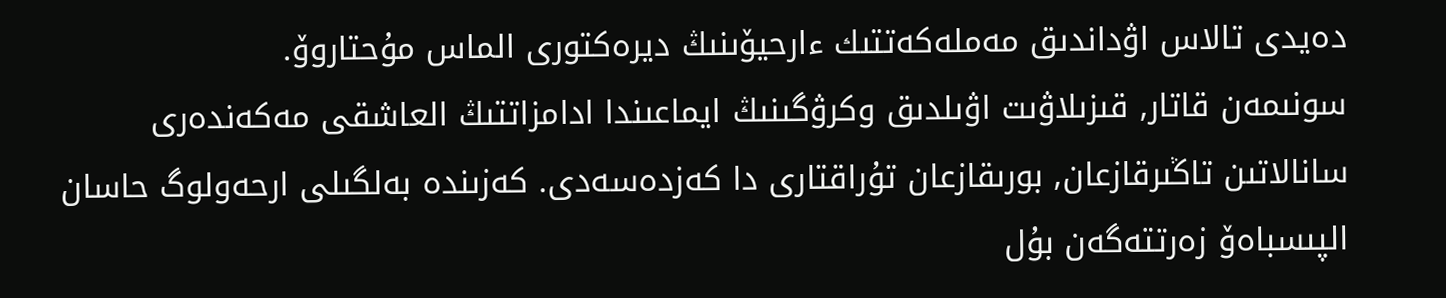دەيدى تالاس اۋداندىق مەملەكەتتىك ءارحيۆىنىڭ ديرەكتورى الماس مۇحتاروۆ.
سونىمەن قاتار, قىزىلاۋىت اۋىلدىق وكرۋگىنىڭ ايماعىندا ادامزاتتىڭ العاشقى مەكەندەرى سانالاتىن تاڭىرقازعان, بورىقازعان تۇراقتارى دا كەزدەسەدى. كەزىندە بەلگىلى ارحەولوگ حاسان الپىسباەۆ زەرتتەگەن بۇل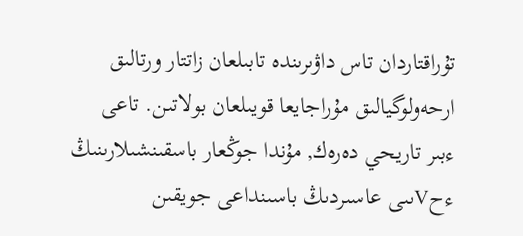تۇراقتاردان تاس داۋىرىندە تابىلعان زاتتار ورتالىق ارحەولوگيالىق مۇراجايعا قويىلعان بولاتىن. تاعى ءبىر تاريحي دەرەك, مۇندا جوڭعار باسقىنشىلارىنىڭ ءحVىىى عاسىردىڭ باسىنداعى جويقىن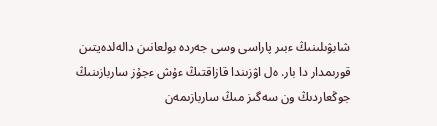شابۋىلىنىڭ ءبىر پاراسى وسى جەردە بولعانىن دالەلدەيتىن قورىمدار دا بار. ەل اۋزىندا قازاقتىڭ ءۇش ءجۇز ساربازىنىڭ جوڭعاردىڭ ون سەگىز مىڭ ساربازىمەن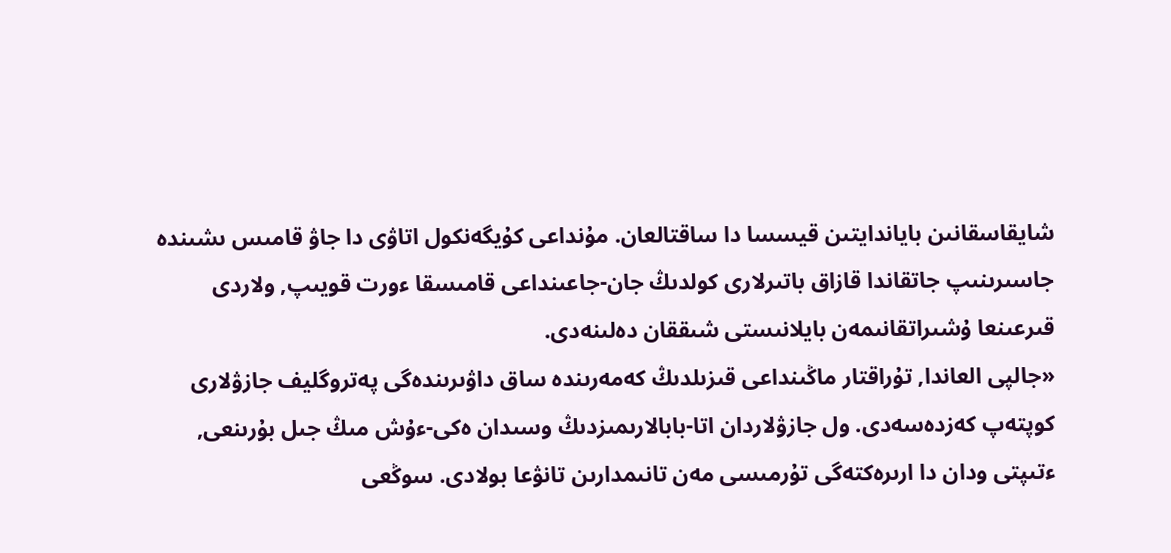شايقاسقانىن باياندايتىن قيسسا دا ساقتالعان. مۇنداعى كۇيگەنكول اتاۋى دا جاۋ قامىس ىشىندە جاسىرىنىپ جاتقاندا قازاق باتىرلارى كولدىڭ جان-جاعىنداعى قامىسقا ءورت قويىپ, ولاردى قىرعىنعا ۇشىراتقانىمەن بايلانىستى شىققان دەلىنەدى.
«جالپى العاندا, تۇراقتار ماڭىنداعى قىزىلدىڭ كەمەرىندە ساق داۋىرىندەگى پەتروگليف جازۋلارى كوپتەپ كەزدەسەدى. ول جازۋلاردان اتا-بابالارىمىزدىڭ وسىدان ەكى-ءۇش مىڭ جىل بۇرىنعى, ءتىپتى ودان دا ارىرەكتەگى تۇرمىسى مەن تانىمدارىن تانۋعا بولادى. سوڭعى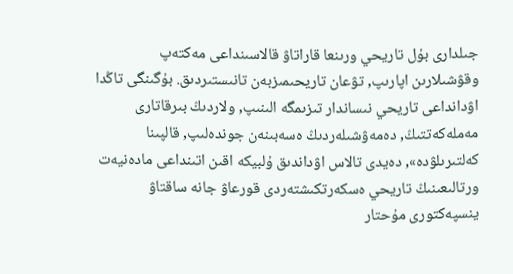جىلدارى بۇل تاريحي ورىنعا قاراتاۋ قالاسىنداعى مەكتەپ وقۋشىلارىن اپارىپ, تۋعان تاريحىمىزبەن تانىستىردىق. بۇگىنگى تاڭدا اۋدانداعى تاريحي نىساندار تىزىمگە الىنىپ, ولاردىڭ بىرقاتارى مەملەكەتتىڭ, دەمەۋشىلەردىڭ ەسەبىنەن جوندەلىپ, قالپىنا كەلتىرىلۋدە», دەيدى تالاس اۋداندىق ۇلبيكە اقىن اتىنداعى مادەنيەت ورتالىعىنىڭ تاريحي ەسكەرتكىشتەردى قورعاۋ جانە ساقتاۋ ينسپەكتورى مۇحتار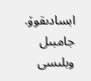ابسادىقوۆ.
جامبىل وبلىسى